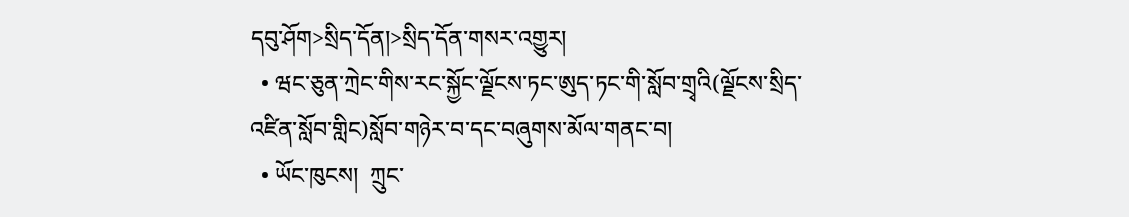དབུ་ཤོག>སྲིད་དོན།>སྲིད་དོན་གསར་འགྱུར།
  • ཝང་ཅུན་ཀྲེང་གིས་རང་སྐྱོང་ལྗོངས་ཏང་ཨུད་ཏང་གི་སློབ་གྲྭའི(ལྗོངས་སྲིད་འཛིན་སློབ་གླིང)སློབ་གཉེར་བ་དང་བཞུགས་མོལ་གནང་བ།
  • ཡོང་ཁུངས།  ཀྲུང་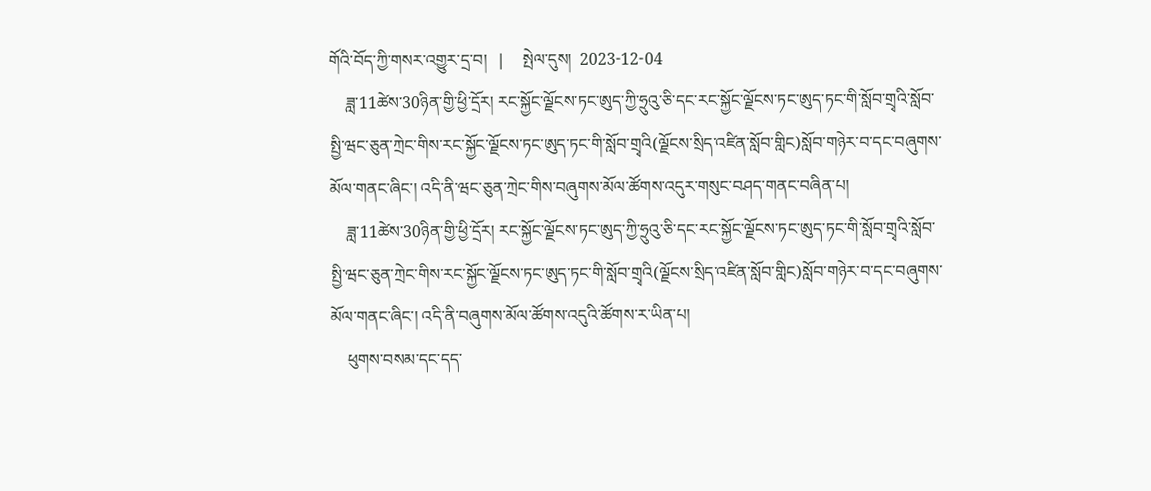གོའི་བོད་ཀྱི་གསར་འགྱུར་དྲ་བ།   |     སྤེལ་དུས།  2023-12-04
    ཟླ་11ཚེས་30ཉིན་གྱི་ཕྱི་དྲོར། རང་སྐྱོང་ལྗོངས་ཏང་ཨུད་ཀྱི་ཧྲུའུ་ཅི་དང་རང་སྐྱོང་ལྗོངས་ཏང་ཨུད་ཏང་གི་སློབ་གྲྭའི་སློབ་སྤྱི་ཝང་ཅུན་ཀྲེང་གིས་རང་སྐྱོང་ལྗོངས་ཏང་ཨུད་ཏང་གི་སློབ་གྲྭའི(ལྗོངས་སྲིད་འཛིན་སློབ་གླིང)སློབ་གཉེར་བ་དང་བཞུགས་མོལ་གནང་ཞིང་། འདི་ནི་ཝང་ཅུན་ཀྲེང་གིས་བཞུགས་མོལ་ཚོགས་འདུར་གསུང་བཤད་གནང་བཞིན་པ།
    ཟླ་11ཚེས་30ཉིན་གྱི་ཕྱི་དྲོར། རང་སྐྱོང་ལྗོངས་ཏང་ཨུད་ཀྱི་ཧྲུའུ་ཅི་དང་རང་སྐྱོང་ལྗོངས་ཏང་ཨུད་ཏང་གི་སློབ་གྲྭའི་སློབ་སྤྱི་ཝང་ཅུན་ཀྲེང་གིས་རང་སྐྱོང་ལྗོངས་ཏང་ཨུད་ཏང་གི་སློབ་གྲྭའི(ལྗོངས་སྲིད་འཛིན་སློབ་གླིང)སློབ་གཉེར་བ་དང་བཞུགས་མོལ་གནང་ཞིང་། འདི་ནི་བཞུགས་མོལ་ཚོགས་འདུའི་ཚོགས་ར་ཡིན་པ།
    ཕུགས་བསམ་དང་དད་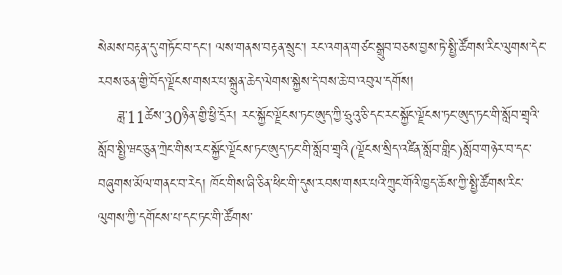སེམས་བརྟན་དུ་གཏོང་བ་དང་། ལས་གནས་བརྟན་སྲུང་། རང་འགན་གཙང་སྒྲུབ་བཅས་བྱས་ཏེ་སྤྱི་ཚོགས་རིང་ལུགས་དེང་རབས་ཅན་གྱི་བོད་ལྗོངས་གསར་པ་སྐྲུན་ཆེད་ལེགས་སྐྱེས་དེ་བས་ཆེ་བ་འབུལ་དགོས།
    ཟླ་11ཚེས་30ཉིན་གྱི་ཕྱི་དྲོར། རང་སྐྱོང་ལྗོངས་ཏང་ཨུད་ཀྱི་ཧྲུའུ་ཅི་དང་རང་སྐྱོང་ལྗོངས་ཏང་ཨུད་ཏང་གི་སློབ་གྲྭའི་སློབ་སྤྱི་ཝང་ཅུན་ཀྲེང་གིས་རང་སྐྱོང་ལྗོངས་ཏང་ཨུད་ཏང་གི་སློབ་གྲྭའི(ལྗོངས་སྲིད་འཛིན་སློབ་གླིང)སློབ་གཉེར་བ་དང་བཞུགས་མོལ་གནང་བ་རེད། ཁོང་གིས་ཞི་ཅིན་ཕིང་གི་དུས་རབས་གསར་པའི་ཀྲུང་གོའི་ཁྱད་ཆོས་ཀྱི་སྤྱི་ཚོགས་རིང་ལུགས་ཀྱི་དགོངས་པ་དང་ཏང་གི་ཚོགས་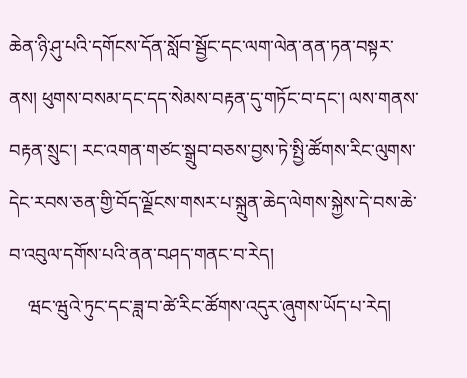ཆེན་ཉི་ཤུ་པའི་དགོངས་དོན་སློབ་སྦྱོང་དང་ལག་ལེན་ནན་ཏན་བསྟར་ནས། ཕུགས་བསམ་དང་དད་སེམས་བརྟན་དུ་གཏོང་བ་དང་། ལས་གནས་བརྟན་སྲུང་། རང་འགན་གཙང་སྒྲུབ་བཅས་བྱས་ཏེ་སྤྱི་ཚོགས་རིང་ལུགས་དེང་རབས་ཅན་གྱི་བོད་ལྗོངས་གསར་པ་སྐྲུན་ཆེད་ལེགས་སྐྱེས་དེ་བས་ཆེ་བ་འབུལ་དགོས་པའི་ནན་བཤད་གནང་བ་རེད།
    ཝང་ཝུའེ་ཏུང་དང་ཟླ་བ་ཚེ་རིང་ཚོགས་འདུར་ཞུགས་ཡོད་པ་རེད།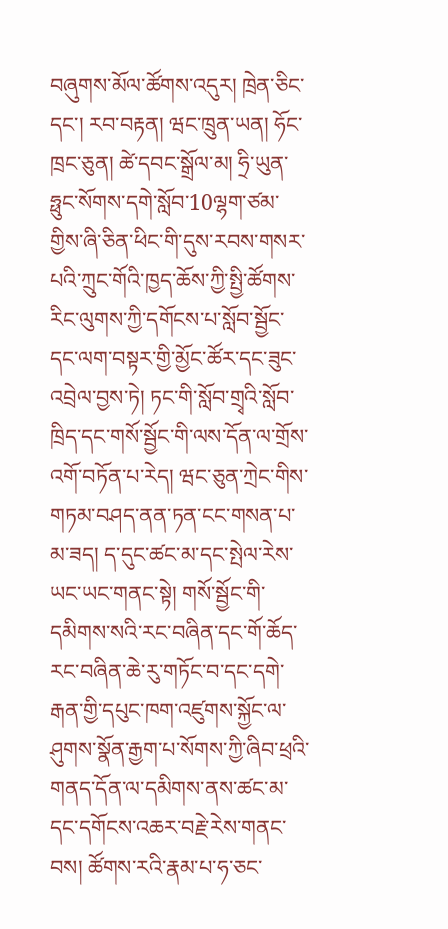བཞུགས་མོལ་ཚོགས་འདུར། ཁྲེན་ཅིང་དང་། རབ་བརྟན། ཝང་ཁྲུན་ཡན། ཧོང་ཁྲང་ཅུན། ཚེ་དབང་སྒྲོལ་མ། ཧྲི་ཡུན་ཧྥུང་སོགས་དགེ་སློབ་10ལྷག་ཙམ་གྱིས་ཞི་ཅིན་ཕིང་གི་དུས་རབས་གསར་པའི་ཀྲུང་གོའི་ཁྱད་ཆོས་ཀྱི་སྤྱི་ཚོགས་རིང་ལུགས་ཀྱི་དགོངས་པ་སློབ་སྦྱོང་དང་ལག་བསྟར་གྱི་མྱོང་ཚོར་དང་ཟུང་འབྲེལ་བྱས་ཏེ། ཏང་གི་སློབ་གྲྭའི་སློབ་ཁྲིད་དང་གསོ་སྦྱོང་གི་ལས་དོན་ལ་གྲོས་འགོ་བཏོན་པ་རེད། ཝང་ཅུན་ཀྲེང་གིས་གཏམ་བཤད་ནན་ཏན་ངང་གསན་པ་མ་ཟད། ད་དུང་ཚང་མ་དང་སྤེལ་རེས་ཡང་ཡང་གནང་སྟེ། གསོ་སྦྱོང་གི་དམིགས་སའི་རང་བཞིན་དང་གོ་ཆོད་རང་བཞིན་ཆེ་རུ་གཏོང་བ་དང་དགེ་རྒན་གྱི་དཔུང་ཁག་འཛུགས་སྐྱོང་ལ་ཤུགས་སྣོན་རྒྱག་པ་སོགས་ཀྱི་ཞིབ་ཕྲའི་གནད་དོན་ལ་དམིགས་ནས་ཚང་མ་དང་དགོངས་འཆར་བརྗེ་རེས་གནང་བས། ཚོགས་རའི་རྣམ་པ་ཧ་ཅང་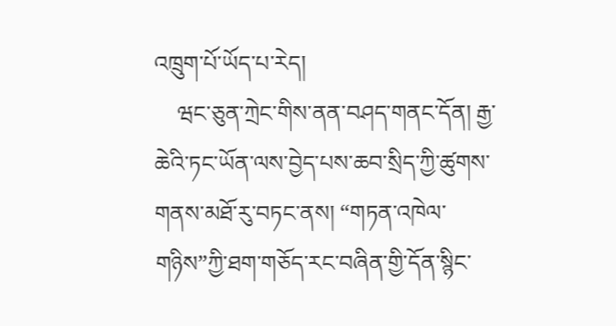འཁྲུག་པོ་ཡོད་པ་རེད།
    ཝང་ཅུན་ཀྲེང་གིས་ནན་བཤད་གནང་དོན། རྒྱ་ཆེའི་ཏང་ཡོན་ལས་བྱེད་པས་ཆབ་སྲིད་ཀྱི་ཚུགས་གནས་མཐོ་རུ་བཏང་ནས། “གཏན་འཁེལ་གཉིས”ཀྱི་ཐག་གཅོད་རང་བཞིན་གྱི་དོན་སྙིང་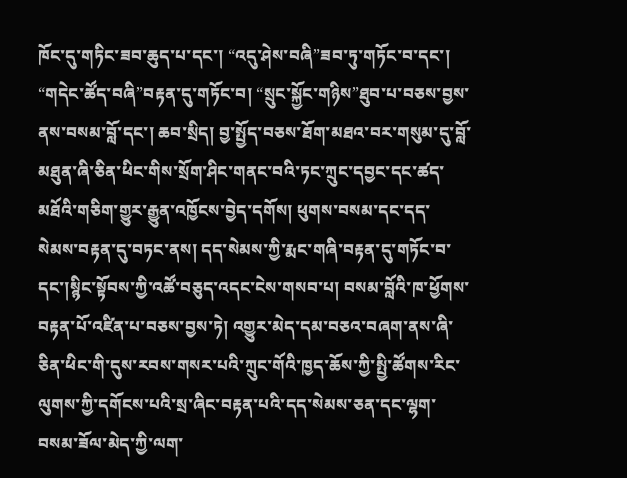ཁོང་དུ་གཏིང་ཟབ་ཆུད་པ་དང་། “འདུ་ཤེས་བཞི”ཟབ་ཏུ་གཏོང་བ་དང་། “གདེང་ཚོད་བཞི”བརྟན་དུ་གཏོང་བ། “སྲུང་སྐྱོང་གཉིས”ཐུབ་པ་བཅས་བྱས་ནས་བསམ་བློ་དང་། ཆབ་སྲིད། བྱ་སྤྱོད་བཅས་ཐོག་མཐའ་བར་གསུམ་དུ་བློ་མཐུན་ཞི་ཅིན་ཕིང་གིས་སྲོག་ཤིང་གནང་བའི་ཏང་ཀྲུང་དབྱང་དང་ཚད་མཐོའི་གཅིག་གྱུར་རྒྱུན་འཁྱོངས་བྱེད་དགོས། ཕུགས་བསམ་དང་དད་སེམས་བརྟན་དུ་བཏང་ནས། དད་སེམས་ཀྱི་རྨང་གཞི་བརྟན་དུ་གཏོང་བ་དང་།སྙིང་སྟོབས་ཀྱི་འཚོ་བཅུད་འདང་ངེས་གསབ་པ། བསམ་བློའི་ཁ་ཕྱོགས་བརྟན་པོ་འཛིན་པ་བཅས་བྱས་ཏེ། འགྱུར་མེད་དམ་བཅའ་བཞག་ནས་ཞི་ཅིན་ཕིང་གི་དུས་རབས་གསར་པའི་ཀྲུང་གོའི་ཁྱད་ཆོས་ཀྱི་སྤྱི་ཚོགས་རིང་ལུགས་ཀྱི་དགོངས་པའི་སྲ་ཞིང་བརྟན་པའི་དད་སེམས་ཅན་དང་ལྷག་བསམ་ཟོལ་མེད་ཀྱི་ལག་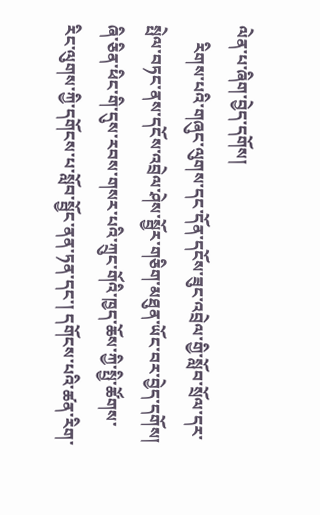ལེན་པ་ཞིག་བྱེད་དགོས།
    རིགས་པའི་གཞུང་ལུགས་དང་དོན་དངོས་ཟུང་འབྲེལ་གྱི་སློབ་སྲོལ་དར་སྤེལ་བཏང་ནས་དངོས་འབྲེལ་ཤེས་སྦྱོར་གཅིག་མཐུན་ཡོང་བར་བྱེད་དགོས། ཞི་ཅིན་ཕིང་གི་དུས་རབས་གསར་པའི་ཀྲུང་གོའི་ཁྱད་ཆོས་ཀྱི་སྤྱི་ཚོགས་རིང་ལུགས་ཀྱི་དགོངས་པ་སློབ་སྦྱོང་ནན་ཏན་དང་། དགོངས་པའི་ཚན་རིག་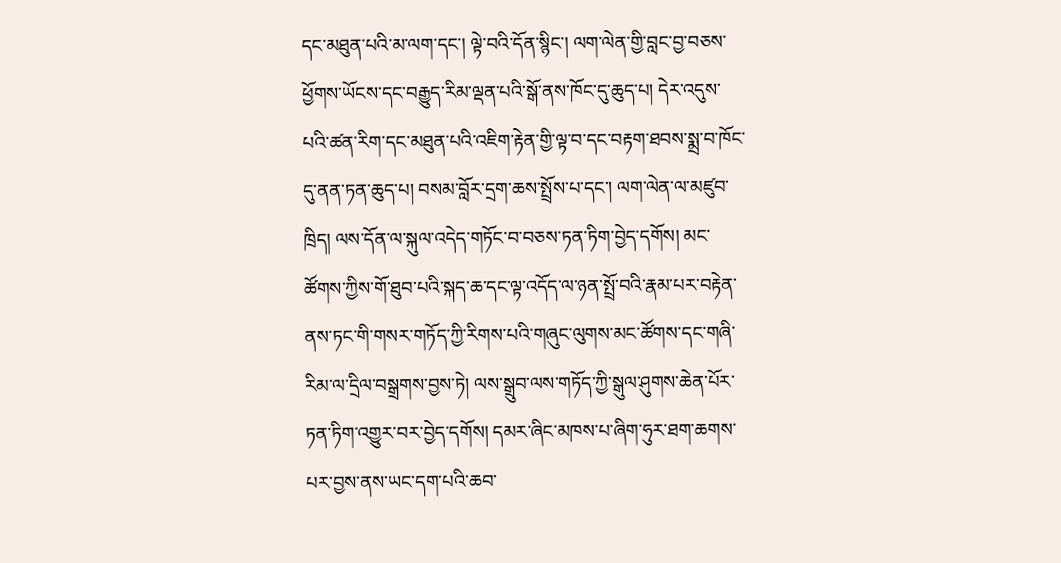དང་མཐུན་པའི་མ་ལག་དང་། ལྟེ་བའི་དོན་སྙིང་། ལག་ལེན་གྱི་བླང་བྱ་བཅས་ཕྱོགས་ཡོངས་དང་བརྒྱུད་རིམ་ལྡན་པའི་སྒོ་ནས་ཁོང་དུ་ཆུད་པ། དེར་འདུས་པའི་ཚན་རིག་དང་མཐུན་པའི་འཇིག་རྟེན་གྱི་ལྟ་བ་དང་བརྟག་ཐབས་སྨྲ་བ་ཁོང་དུ་ནན་ཏན་ཆུད་པ། བསམ་བློར་དྲག་ཆས་སྤྲོས་པ་དང་། ལག་ལེན་ལ་མཛུབ་ཁྲིད། ལས་དོན་ལ་སྐུལ་འདེད་གཏོང་བ་བཅས་ཏན་ཏིག་བྱེད་དགོས། མང་ཚོགས་ཀྱིས་གོ་ཐུབ་པའི་སྐད་ཆ་དང་ལྟ་འདོད་ལ་ཉན་སྤྲོ་བའི་རྣམ་པར་བརྟེན་ནས་ཏང་གི་གསར་གཏོད་ཀྱི་རིགས་པའི་གཞུང་ལུགས་མང་ཚོགས་དང་གཞི་རིམ་ལ་དྲིལ་བསྒྲགས་བྱས་ཏེ། ལས་སྒྲུབ་ལས་གཏོད་ཀྱི་སྒུལ་ཤུགས་ཆེན་པོར་ཏན་ཏིག་འགྱུར་བར་བྱེད་དགོས། དམར་ཞིང་མཁས་པ་ཞིག་ཧུར་ཐག་ཆགས་པར་བྱས་ནས་ཡང་དག་པའི་ཆབ་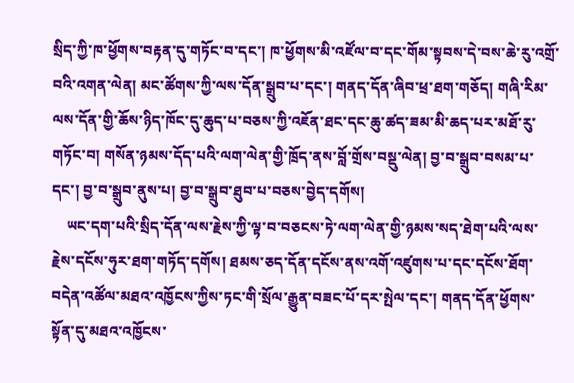སྲིད་ཀྱི་ཁ་ཕྱོགས་བརྟན་དུ་གཏོང་བ་དང་། ཁ་ཕྱོགས་མི་འཛོལ་བ་དང་གོམ་སྟབས་དེ་བས་ཆེ་རུ་འགྲོ་བའི་འགན་ལེན། མང་ཚོགས་ཀྱི་ལས་དོན་སྒྲུབ་པ་དང་། གནད་དོན་ཞིབ་ཕྲ་ཐག་གཅོད། གཞི་རིམ་ལས་དོན་གྱི་ཆོས་ཉིད་ཁོང་དུ་ཆུད་པ་བཅས་ཀྱི་འཇོན་ཐང་དང་ཆུ་ཚད་ཟམ་མི་ཆད་པར་མཐོ་རུ་གཏོང་བ། གསོན་ཉམས་དོད་པའི་ལག་ལེན་གྱི་ཁྲོད་ནས་བློ་གྲོས་བསྡུ་ལེན། བྱ་བ་སྒྲུབ་བསམ་པ་དང་། བྱ་བ་སྒྲུབ་ནུས་པ། བྱ་བ་སྒྲུབ་ཐུབ་པ་བཅས་བྱེད་དགོས།
    ཡང་དག་པའི་སྲིད་དོན་ལས་རྗེས་ཀྱི་ལྟ་བ་བཅངས་ཏེ་ལག་ལེན་གྱི་ཉམས་སད་ཐེག་པའི་ལས་རྗེས་དངོས་ཧུར་ཐག་གཏོད་དགོས། ཐམས་ཅད་དོན་དངོས་ནས་འགོ་འཛུགས་པ་དང་དངོས་ཐོག་བདེན་འཚོལ་མཐའ་འཁྱོངས་ཀྱིས་ཏང་གི་སྲོལ་རྒྱུན་བཟང་པོ་དར་སྤེལ་དང་། གནད་དོན་ཕྱོགས་སྟོན་དུ་མཐའ་འཁྱོངས་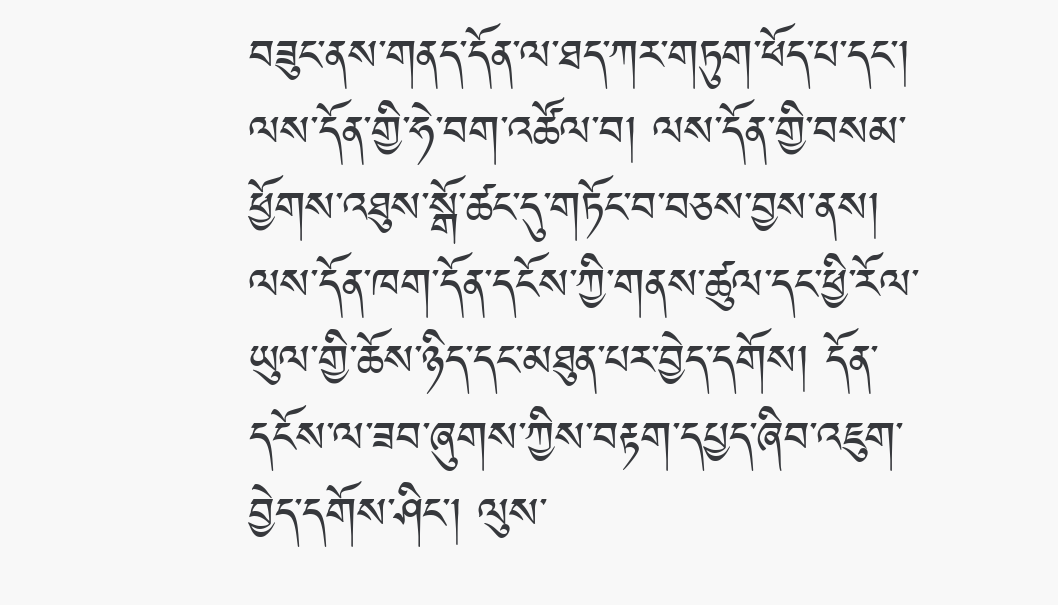བཟུང་ནས་གནད་དོན་ལ་ཐད་ཀར་གཏུག་ཕོད་པ་དང་། ལས་དོན་གྱི་ཧེ་བག་འཚོལ་བ། ལས་དོན་གྱི་བསམ་ཕྱོགས་འཐུས་སྒོ་ཚང་དུ་གཏོང་བ་བཅས་བྱས་ནས། ལས་དོན་ཁག་དོན་དངོས་ཀྱི་གནས་ཚུལ་དང་ཕྱི་རོལ་ཡུལ་གྱི་ཆོས་ཉིད་དང་མཐུན་པར་བྱེད་དགོས། དོན་དངོས་ལ་ཟབ་ཞུགས་ཀྱིས་བརྟག་དཔྱད་ཞིབ་འཇུག་བྱེད་དགོས་ཤིང་། ལུས་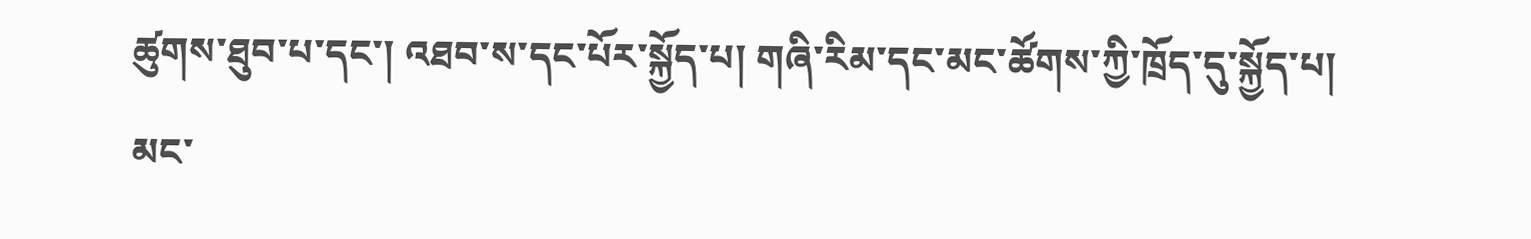ཚུགས་ཐུབ་པ་དང་། འཐབ་ས་དང་པོར་སྐྱོད་པ། གཞི་རིམ་དང་མང་ཚོགས་ཀྱི་ཁྲོད་དུ་སྐྱོད་པ། མང་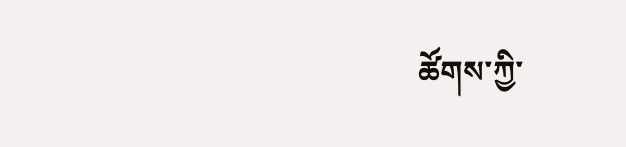ཚོགས་ཀྱི་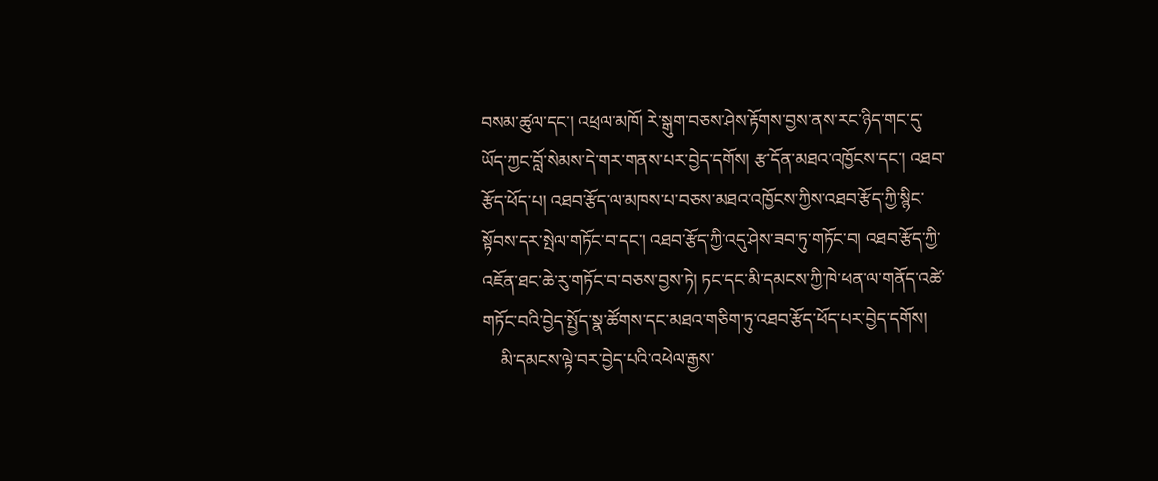བསམ་ཚུལ་དང་། འཕྲལ་མཁོ། རེ་སྒུག་བཅས་ཤེས་རྟོགས་བྱས་ནས་རང་ཉིད་གང་དུ་ཡོད་ཀྱང་བློ་སེམས་དེ་གར་གནས་པར་བྱེད་དགོས། རྩ་དོན་མཐའ་འཁྱོངས་དང་། འཐབ་རྩོད་ཕོད་པ། འཐབ་རྩོད་ལ་མཁས་པ་བཅས་མཐའ་འཁྱོངས་ཀྱིས་འཐབ་རྩོད་ཀྱི་སྙིང་སྟོབས་དར་སྤེལ་གཏོང་བ་དང་། འཐབ་རྩོད་ཀྱི་འདུ་ཤེས་ཟབ་ཏུ་གཏོང་བ། འཐབ་རྩོད་ཀྱི་འཇོན་ཐང་ཆེ་རུ་གཏོང་བ་བཅས་བྱས་ཏེ། ཏང་དང་མི་དམངས་ཀྱི་ཁེ་ཕན་ལ་གནོད་འཚེ་གཏོང་བའི་བྱེད་སྤྱོད་སྣ་ཚོགས་དང་མཐའ་གཅིག་ཏུ་འཐབ་རྩོད་ཕོད་པར་བྱེད་དགོས།
    མི་དམངས་ལྟེ་བར་བྱེད་པའི་འཕེལ་རྒྱས་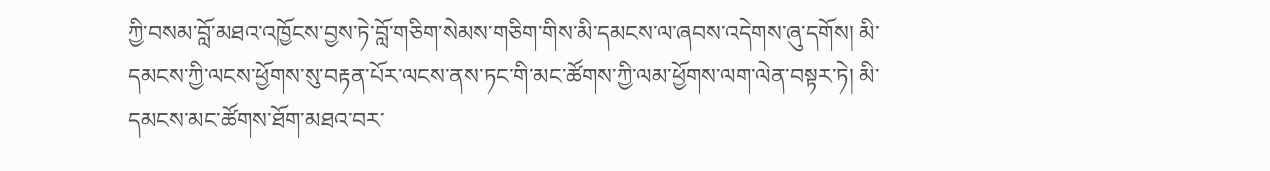ཀྱི་བསམ་བློ་མཐའ་འཁྱོངས་བྱས་ཏེ་བློ་གཅིག་སེམས་གཅིག་གིས་མི་དམངས་ལ་ཞབས་འདེགས་ཞུ་དགོས། མི་དམངས་ཀྱི་ལངས་ཕྱོགས་སུ་བརྟན་པོར་ལངས་ནས་ཏང་གི་མང་ཚོགས་ཀྱི་ལམ་ཕྱོགས་ལག་ལེན་བསྟར་ཏེ། མི་དམངས་མང་ཚོགས་ཐོག་མཐའ་བར་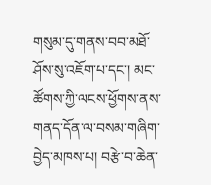གསུམ་དུ་གནས་བབ་མཐོ་ཤོས་སུ་འཇོག་པ་དང་། མང་ཚོགས་ཀྱི་ལངས་ཕྱོགས་ནས་གནད་དོན་ལ་བསམ་གཞིག་བྱེད་མཁས་པ། བརྩེ་བ་ཆེན་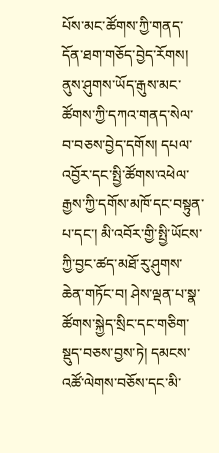པོས་མང་ཚོགས་ཀྱི་གནད་དོན་ཐག་གཅོད་བྱེད་རོགས། ནུས་ཤུགས་ཡོད་རྒུས་མང་ཚོགས་ཀྱི་དཀའ་གནད་སེལ་བ་བཅས་བྱེད་དགོས། དཔལ་འབྱོར་དང་སྤྱི་ཚོགས་འཕེལ་རྒྱས་ཀྱི་དགོས་མཁོ་དང་བསྟུན་པ་དང་། མི་འབོར་གྱི་སྤྱི་ཡོངས་ཀྱི་བྱང་ཚད་མཐོ་རུ་ཤུགས་ཆེན་གཏོང་བ། ཤེས་ལྡན་པ་སྣ་ཚོགས་སྐྱེད་སྲིང་དང་གཅིག་སྡུད་བཅས་བྱས་ཏེ། དམངས་འཚོ་ལེགས་བཅོས་དང་མི་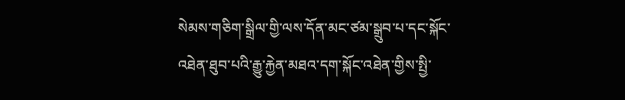སེམས་གཅིག་སྒྲིལ་གྱི་ལས་དོན་མང་ཙམ་སྒྲུབ་པ་དང་སྐོང་འཐེན་ཐུབ་པའི་རྒྱུ་རྐྱེན་མཐའ་དག་སྐོང་འཐེན་གྱིས་སྤྱི་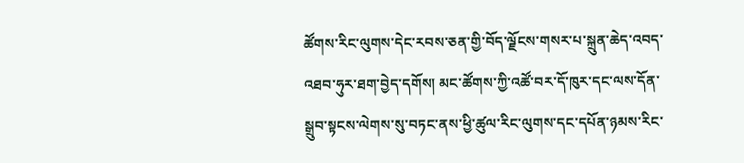ཚོགས་རིང་ལུགས་དེང་རབས་ཅན་གྱི་བོད་ལྗོངས་གསར་པ་སྐྲུན་ཆེད་འབད་འཐབ་ཧུར་ཐག་བྱེད་དགོས། མང་ཚོགས་ཀྱི་འཚོ་བར་དོ་ཁུར་དང་ལས་དོན་སྒྲུབ་སྟངས་ལེགས་སུ་བཏང་ནས་ཕྱི་ཚུལ་རིང་ལུགས་དང་དཔོན་ཉམས་རིང་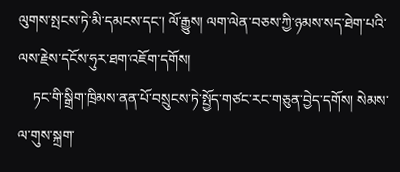ལུགས་སྤངས་ཏེ་མི་དམངས་དང་། ལོ་རྒྱུས། ལག་ལེན་བཅས་ཀྱི་ཉམས་སད་ཐེག་པའི་ལས་རྗེས་དངོས་ཧུར་ཐག་འཇོག་དགོས།
    ཏང་གི་སྒྲིག་ཁྲིམས་ནན་པོ་བསྲུངས་ཏེ་སྤྱོད་གཙང་རང་གཅུན་བྱེད་དགོས། སེམས་ལ་གུས་སྐྲག་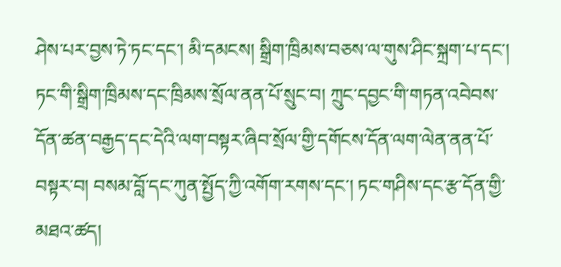ཤེས་པར་བྱས་ཏེ་ཏང་དང་། མི་དམངས། སྒྲིག་ཁྲིམས་བཅས་ལ་གུས་ཤིང་སྐྲག་པ་དང་། ཏང་གི་སྒྲིག་ཁྲིམས་དང་ཁྲིམས་སྲོལ་ནན་པོ་སྲུང་བ། ཀྲུང་དབྱང་གི་གཏན་འབེབས་དོན་ཚན་བརྒྱད་དང་དེའི་ལག་བསྟར་ཞིབ་སྲོལ་གྱི་དགོངས་དོན་ལག་ལེན་ནན་པོ་བསྟར་བ། བསམ་བློ་དང་ཀུན་སྤྱོད་ཀྱི་འགོག་རགས་དང་། ཏང་གཤིས་དང་རྩ་དོན་གྱི་མཐའ་ཚད།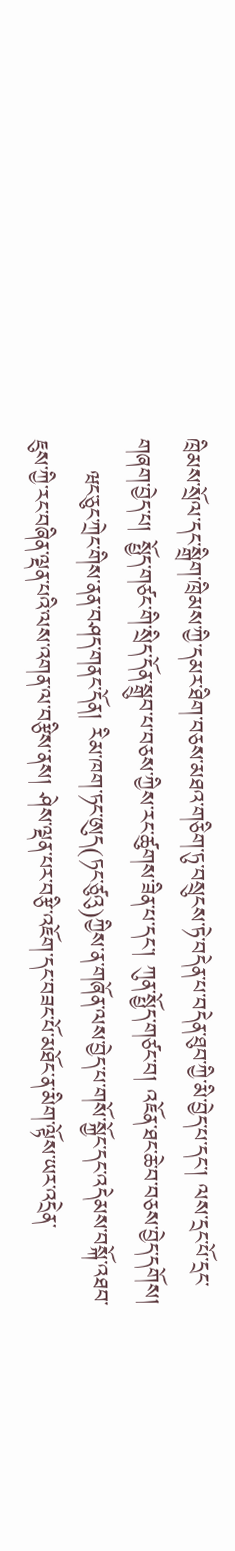ཁྲིམས་སྲོལ་དང་སྒྲིག་ཁྲིམས་ཀྱི་དམར་ཐིག་བཅས་མཐའ་གཅིག་ཏུ་བསྲུངས་ཏེ་བདེན་པ་བདེན་ཐུབ་ཀྱི་མི་བྱེད་པ་དང་། ལས་དྲང་པོ་དྲང་གཞག་བྱེད་པ། སྤྱོད་གཙང་གི་སྲིད་དོན་སྒྲུབ་པ་བཅས་ཀྱིས་རང་ཚུགས་ཟིན་པ་དང་། ཀུན་སྤྱོད་གཙང་བ། འཇོན་ཐང་ཆེ་བ་བཅས་བྱེད་དགོས།
    ཝང་ཅུང་ཀྲེང་གིས་ནན་བཤད་གནང་དོན། རིམ་ཁག་ཏང་ཨུད(ཏང་ཙུའུ)ཀྱིས་ན་གཞོན་ལས་བྱེད་པ་གསོ་སྐྱོང་དང་འདེམས་བསྐོ་འཐབ་ཇུས་ཀྱི་རང་བཞིན་ལྡན་པའི་ལས་འགན་ལ་བརྩིས་ནས། ཤེས་ལྡན་པར་བརྩི་འཇོག་དང་བཟང་པོ་མཐོང་ན་མིག་ལྟོས་ཡར་འདྲེན་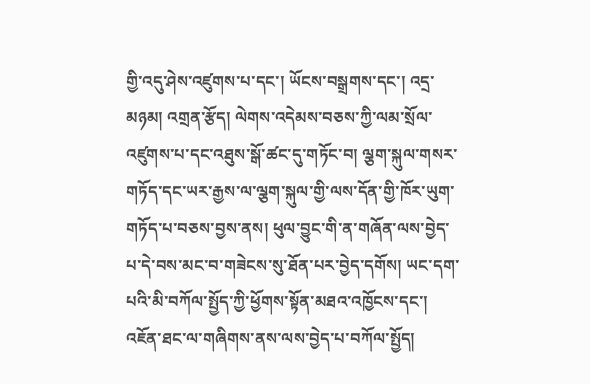གྱི་འདུ་ཤེས་འཛུགས་པ་དང་། ཡོངས་བསྒྲགས་དང་། འདྲ་མཉམ། འགྲན་རྩོད། ལེགས་འདེམས་བཅས་ཀྱི་ལམ་སྲོལ་འཛུགས་པ་དང་འཐུས་སྒོ་ཚང་དུ་གཏོང་བ། ལྕག་སྐུལ་གསར་གཏོད་དང་ཡར་རྒྱས་ལ་ལྕག་སྐུལ་གྱི་ལས་དོན་གྱི་ཁོར་ཡུག་གཏོད་པ་བཅས་བྱས་ནས། ཕུལ་བྱུང་གི་ན་གཞོན་ལས་བྱེད་པ་དེ་བས་མང་བ་གཟེངས་སུ་ཐོན་པར་བྱེད་དགོས། ཡང་དག་པའི་མི་བཀོལ་སྤྱོད་ཀྱི་ཕྱོགས་སྟོན་མཐའ་འཁྱོངས་དང་། འཇོན་ཐང་ལ་གཞིགས་ནས་ལས་བྱེད་པ་བཀོལ་སྤྱོད།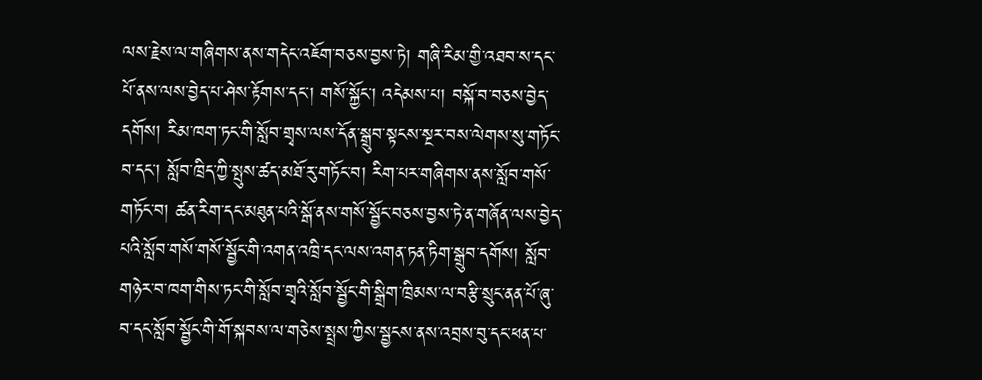ལས་རྗེས་ལ་གཞིགས་ནས་གདེང་འཇོག་བཅས་བྱས་ཏེ། གཞི་རིམ་གྱི་འཐབ་ས་དང་པོ་ནས་ལས་བྱེད་པ་ཤེས་རྟོགས་དང་། གསོ་སྐྱོང་། འདེམས་པ། བསྐོ་བ་བཅས་བྱེད་དགོས། རིམ་ཁག་ཏང་གི་སློབ་གྲྭས་ལས་དོན་སྒྲུབ་སྟངས་སྔར་བས་ལེགས་སུ་གཏོང་བ་དང་། སློབ་ཁྲིད་ཀྱི་སྤུས་ཚད་མཐོ་རུ་གཏོང་བ། རིག་པར་གཞིགས་ནས་སློབ་གསོ་གཏོང་བ། ཚན་རིག་དང་མཐུན་པའི་སྒོ་ནས་གསོ་སྦྱོང་བཅས་བྱས་ཏེ་ན་གཞོན་ལས་བྱེད་པའི་སློབ་གསོ་གསོ་སྦྱོང་གི་འགན་འཁྲི་དང་ལས་འགན་ཏན་ཏིག་སྒྲུབ་དགོས། སློབ་གཉེར་བ་ཁག་གིས་ཏང་གི་སློབ་གྲྭའི་སློབ་སྦྱོང་གི་སྒྲིག་ཁྲིམས་ལ་བརྩི་སྲུང་ནན་པོ་ཞུ་བ་དང་སློབ་སྦྱོང་གི་གོ་སྐབས་ལ་གཅེས་སྤྲས་ཀྱིས་སྦྱངས་ནས་འབྲས་བུ་དང་ཕན་པ་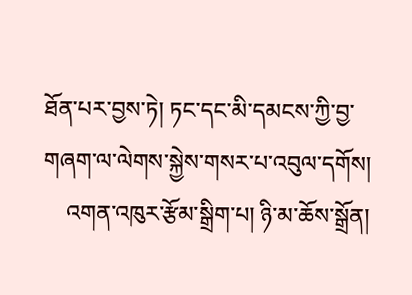ཐོན་པར་བྱས་ཏེ། ཏང་དང་མི་དམངས་ཀྱི་བྱ་གཞག་ལ་ལེགས་སྐྱེས་གསར་པ་འབུལ་དགོས།
    འགན་འཁུར་རྩོམ་སྒྲིག་པ། ཉི་མ་ཆོས་སྒྲོན།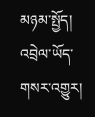མཉམ་སྤྱོད།
འབྲེལ་ཡོད་གསར་འགྱུར།